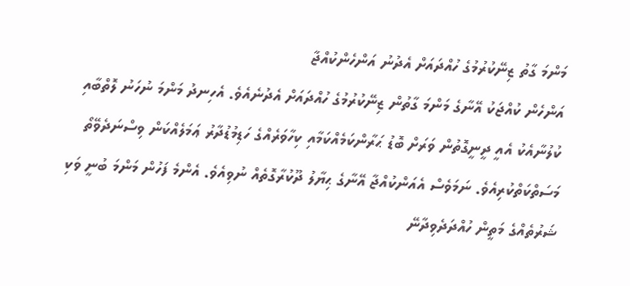މަންމަ ގާތު ޒިނޭކުރުމުގެ ހުއްދައަށް އެދުނު އަންހެންކުއްޖާ
އަންހެން ކުއްޖަކު އޭނާގެ މަންމަ ގާތުން ޒިނޭކުރުމުގެ ހުއްދައަށް އެދުނެއެވެ. އެހިނދު މަންމަ ނުހަނު ލޮތްބާއި ކުލުނާއެކު އެއީ ދީނީގޮތުން ވަރަށް ބޮޑު ޙަރާންކަމެއްކަމާއި ކިހާވަރެއްގެ ހަޑިމުޑުދާރު ޢަމަލެއްކަން ވިސްނަދެވޭތޯ މަސަތްކަތްކުރިއެވެ. ނަމަވެސް އެއަންކުއްޖާ އޭނާގެ ޙިޔާލު ދޫކުރާގޮތެއް ނުވިއެވެ. އެންމެ ފަހުން މަންމަ ބުނީ ވަކި ޝަރުތެއްގެ މަތީން ހުއްދަދެވިދާނޭ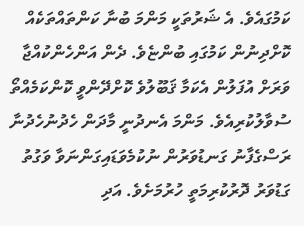ކަމުގައެވެ. އެ ޝަރުތަކީ މަންމަ ބުނާ ކަންތައްތަކެއް ކޮށްދިނުން ކަމުގައި ބުންޏެވެ. ދެން އަންހެންކުއްޖާ ވަރަށް އުފަލުން އެކަމާ ޤަބޫލުވެ ކޮށްދޭންވީ ކޮންކަމެއްތޯ ސުވާލުކުރިއެވެ. މަންމަ އެނދުނީ މާދަން ހެދުނުހެދުނާ ރަސްގެފާނު ގަނޑުވަރުން ނުކުމެވަޑައިގަންނަވާ ވަގުތު ގަޑުވަރު ދޮރުކުރިމަތީ ހުރުމަށެވެ. އަދި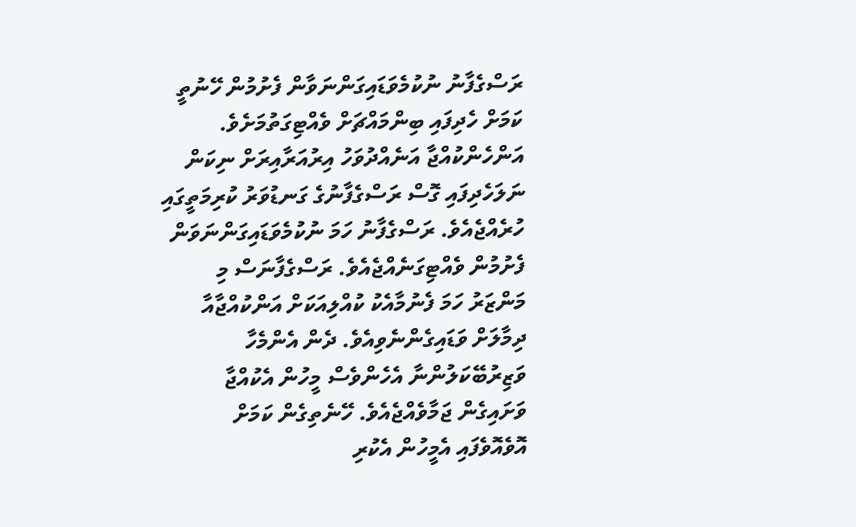ރަސްގެފާނު ނުކުމެވަޑައިގަންނަވާން ފެށުމުން ހޭނުތީ ކަމަށް ހެދިފައި ބިންމައްޗަށް ވެއްޓިގަތުމަށެވެ.
އަންހެންކުއްޖާ އަނެއްދުވަހު އިރުއަރާއިރަށް ނިކަން ނަލަހެދިފައި ގޮސް ރަސްގެފާނުގެ ގަނޑުވަރު ކުރިމަތީގައި ހުރެއްޖެއެވެ. ރަސްގެފާނު ހަމަ ނުކުމެވަޑައިގަންނަވަން ފެށުމުން ވެއްޓިގަނެއްޖެއެވެ. ރަސްގެފާނަސް މި މަންޒަރު ހަމަ ފެނުމާއެކު ކުއްލިއަކަށް އަންކުއްޖާއާ ދިމާލަށް ވަޑައިގެންނެވިއެވެ. ދެން އެންމެހާ ވަޒިރުބޭކަލުންނާ އެހެންވެސް މީހުން އެކުއްޖާ ވަށައިގެން ޖަމާވެއްޖެއެވެ. ހޭނެތިގެން ކަމަށް އޮވެއޮވެފައި އެމީހުން އެކުރި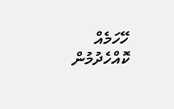ހޭހަމެއް ކޮއްހެދުމުން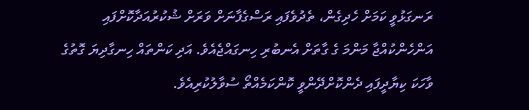ރަނގަޅުވީ ކަމަށް ހެދިގެން، ތެދުވެފައި ރަސްގެފާނަށް ވަރަށް ޝުކުރުއަދާކޮށްފައި އަންހެންކުއްޖާ މަންމަ ގެ ގާތަށް އެނބުރި ހިނގައްޖެއެވެ. އަދި ކަންތައް ހިނގާދިޔަ ގޮތުގެ ވާހަކަ ކިޔާދީފައި ދެންކޮށްދޭންވީ ކޮންކަމެއްތޯ ސުވާލުކުރިއެވެ.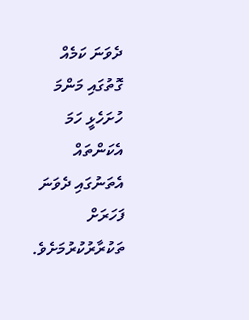ދެވަނަ ކަމެއް ގޮތުގައި މަންމަ ހުށަހެޅީ ހަމަ އެކަންތައް އެތަނުގައި ދެވަނަ ފަހަރަށް ތަކުރާރުކުރުމަށެވެ.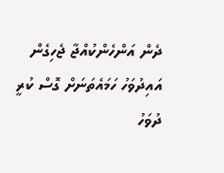ދެން އަންހެންކުއްޖާ ޖެހިގެން އައިދުވަހު ހަމައެތަނަށް ގޮސް ކުރީ ދުވަހު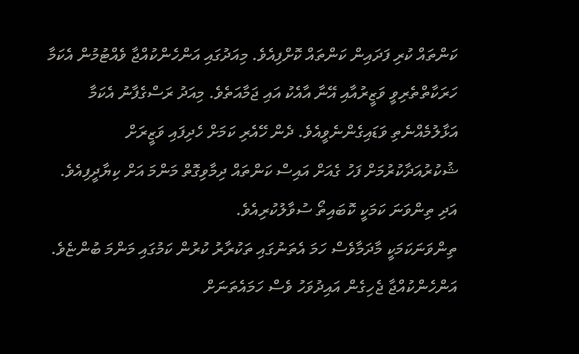ކަންތައް ކުރި ފަދައިން ކަންތައް ކޮށްފިއެވެ. މިއަދުގައި އަންހެންކުއްޖާ ވެއްޓުމުން އެކަމާ ހަރަކާތްތެރިވީ ވަޒީރުއާއި އޭނާ އާއެކު އައި ޖަމާއަތެވެ. މިއަދު ރަސްގެފާނު އެކަމާ އަޅާލުމެއްނެތި ވަޑައިގެންނެވީއެވެ. ދެން ހޭއެރި ކަމަށް ހެދިފައި ވަޒީރަށް ޝުކުރުއަދާކުރުމަށް ފަހު ގެއަށް އައިސް ކަންތައް ދިމާވިގޮތް މަންމަ އަށް ކިޔާދީފިއެވެ. އަދި ތިންވަނަ ކަމަކީ ކޮބައިތޯ ސުވާލުކުރިއެވެ.
ތިންވަނަކަމަކީ މާދަމާވެސް ހަމަ އެތަނުގައި ތަކުރާރު ކުރުން ކަމުގައި މަންމަ ބުންޏެވެ. އަންހެންކުއްޖާ ޖެހިގެން އައިދުވަހު ވެސް ހަމައެތަނަށް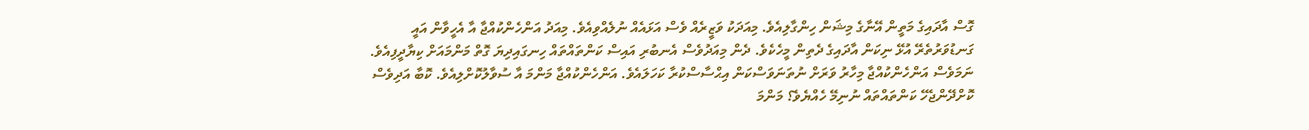ގޮސް އާދައިގެ މަތީން އޭނާގެ މިޝަން ހިންގާލިއެވެ. މިއަދަކު ވަޒީރެއް ވެސް އަޅައެއް ނުލެއްވިއެވެ. މިއަދު އަންހެންކުއްޖާ އާ އެހީވާން އައީ ގަނޑުވަރުތެރޭ އުޅޭ ނިކަން އާދައިގެ ދެތިން މީހެކެވެ. ދެން މިއަދުވެސް އެނބުރި އައިސް ކަންތައްތައް ހިނގައިދިޔަ ގޮތް މަންމައަށް ކިޔާދީފިއެވެ. ނަމަވެސް އަންހެންކުއްޖާ މިހާރު ވަރަށް ނުތަނަވަސްކަން އިޙްސާސްކުރާ ކަހަލައެވެ. އަންހެންކުއްޖާ މަންމަ އާ ސުވާލުކޮށްލިއެވެ. ކޮބާ އަދިވެސް ކޮށްދޭންޖެހޭ ކަންތައްތައް ނުނިމޭ ހެއްޔެވެ؟ މަންމަ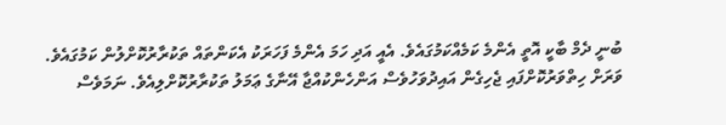ބުނީ ދެމް ބާކީ އޮތީ އެންމެ ކަމެއްކަމުގައެވެ. އެއީ އަދި ހަމަ އެންމެ ފަހަރަކު އެކަންތައް ތަކުރާރުކޮށްލުން ކަމުގައެވެ.
ވަރަށް ހިތްވަރުކޮށްފައި ޖެހިގެން އައިދުވަހުވެސް އަންހެންކުއްޖާ އޭނާގެ ޢަމަލު ތަކުރާރުކޮށްލިއެވެ. ނަމަވެސް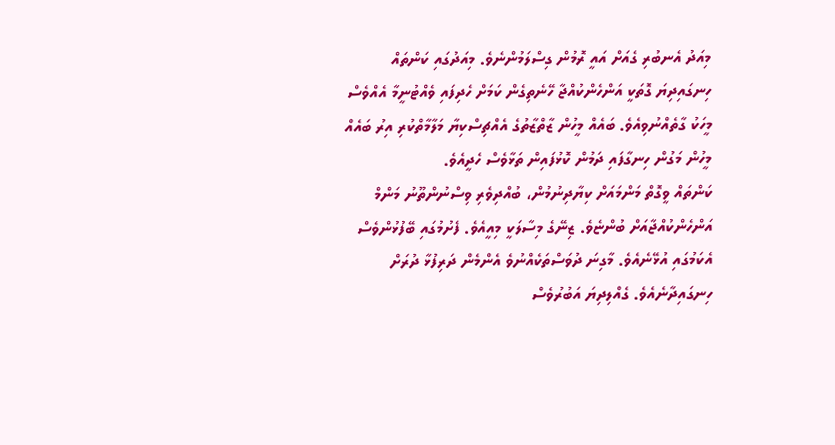މިއަދު އެނބުރި ގެއަށް އައީ ރޮމުން ގިސްލަމުންނެވެ. މިއަދުގައި ކަންތައް ހިނގައިދިޔަ ގޮތަކީ އަންހެންކުއްޖާ ހޭނެތިގެން ކަމަށް ހެދިފައި ވެއްޓުނީމާ އެއްވެސް މީހަކު ގާތެއްނުވިއެވެ. ބައެއް މީހުން ޒާތްޒާތުގެ އެއްޗިސްކިޔާ މަލާމާތްކުރި އިރު ބައެއް މީހުން މަގުން ހިނގާފައި ދަމުން ކޮޅުފައިން ތަޅާވެސް ހެދީއެވެ.
ކަންތައް ވީގޮތް މަންމައަށް ކިޔާދިނުމުން، ބުއްދިވެރި ވިސްނުންތޫނު މަންމް އަންހެންކުއްޖާއަށް ބުންޏެވެ. ޒިނޭގެ މިސާލަކީ މިއީއެވެ. ފެށުމުގައި ބޭފުޅުންވެސް އެކަމުގައި އުޅޭނެއެވެ. މާގިނަ ދުވަސްތަކެއްނުވެ އެންމެން ދަރިފުޅާ ދުރަށް ހިނގައިދާނެއެވެ. ގެއްލިދިޔަ އަބުރުވެސް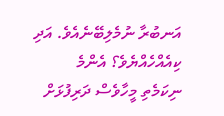އަނބުރާ ނުމެލިބޭނެއެވެ. އަދި ކިއެއްހެއްޔެވެ؟ އެންމެ ނިކަމެތި މީހާވެސް ދަރިފުޅަށް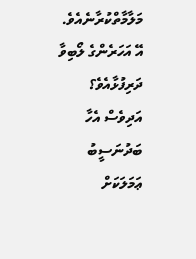މަލާމާތްކުރާނެއެވެ. އޭ އަހަރެންގެ ލޯބިވާ ދަރިފުޅާއެވެ؟ އަދިވެސް އެހާ ބަދުނަސީބު ޢަމަލަކަށް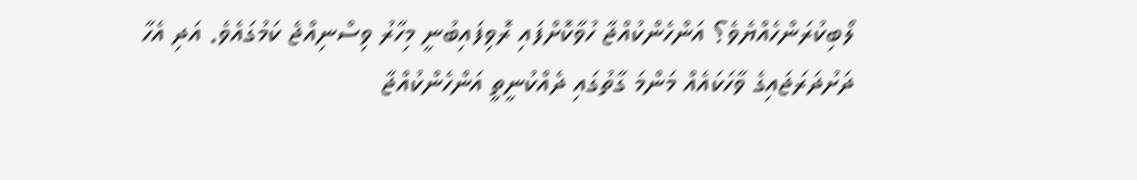ލޯބިކުރަންހެއްޔެވެ؟ އަންހެންކުއްޖާ ހުވާކޮށްފައި ރޮވިފައިބުނީ މިހާރު ވިސްނިއްޖެ ކަމުގައެވެ. އަދި އެހާ ދަށުދަރަޖައިގެ ވާހަކައެއް މަންމަ ގާތުގައި ދެއްކުނީތީ އަންހެންކުއްޖާ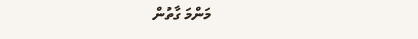މަންމަ ގާތުން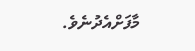މާފަށްއެދުނެވެ.